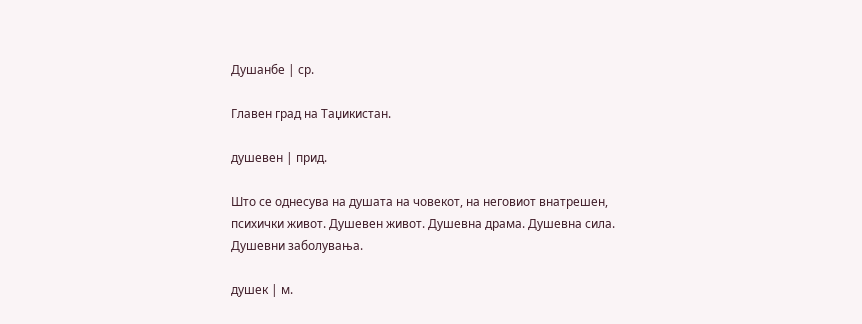Душанбе | ср.

Главен град на Таџикистан.

душевен | прид.

Што се однесува на душата на човекот, на неговиот внатрешен, психички живот. Душевен живот. Душевна драма. Душевна сила. Душевни заболувања.

душек | м.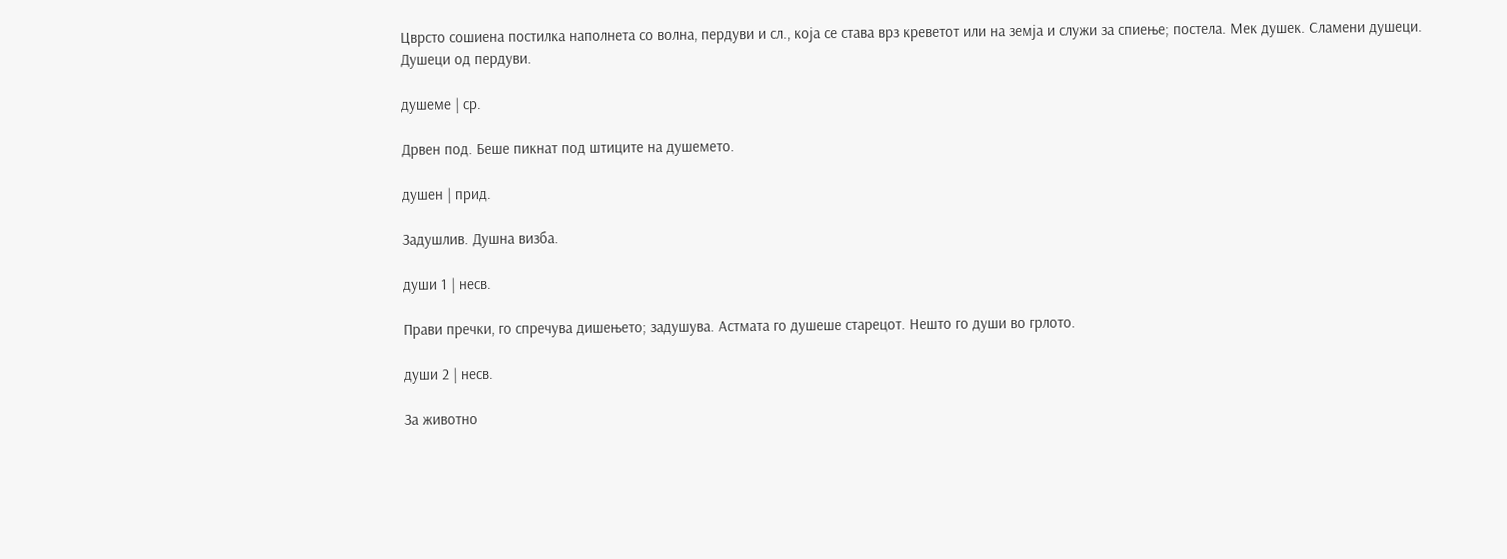Цврсто сошиена постилка наполнета со волна, пердуви и сл., која се става врз креветот или на земја и служи за спиење; постела. Мек душек. Сламени душеци. Душеци од пердуви.

душеме | ср.

Дрвен под. Беше пикнат под штиците на душемето.

душен | прид.

Задушлив. Душна визба.

души 1 | несв.

Прави пречки, го спречува дишењето; задушува. Астмата го душеше старецот. Нешто го души во грлото.

души 2 | несв.

За животно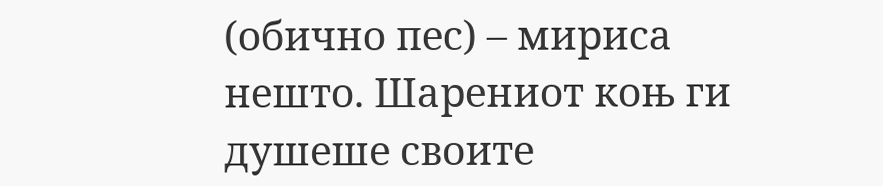(обично пес) – мириса нешто. Шарениот коњ ги душеше своите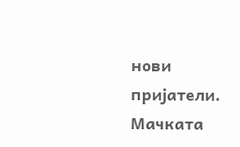нови пријатели. Мачката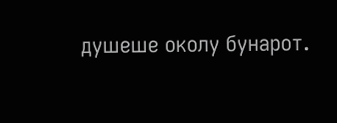душеше околу бунарот.